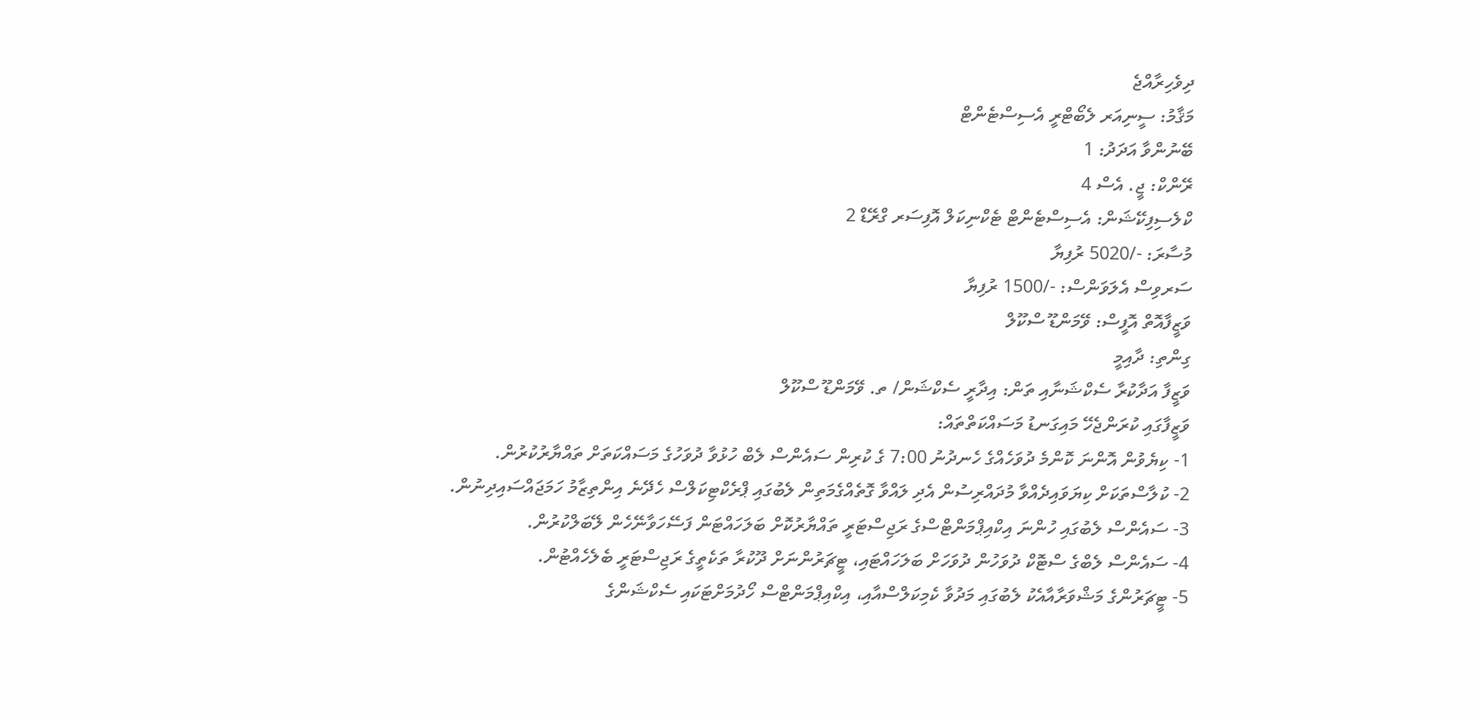ދިވެހިރާއްޖެ
މަޤާމު: ސީނިއަރ ލެބޯޓްރީ އެސިސްޓެންޓް
ބޭނުންވާ އަދަދު: 1
ރޭންކް: ޖީ. އެސް 4
ކްލެސިފިކޭޝަން: އެސިސްޓެންޓް ޓެކްނިކަލް އޮފިސަރ ގްރޭޑް 2
މުސާރަ: -/5020 ރުފިޔާ
ސަރވިސް އެލަވަންސް: -/1500 ރުފިޔާ
ވަޒީފާއޮތް އޮފީސް: ވޭމަންޑޫ ސްކޫލް
ގިންތި: ދާއިމީ
ވަޒީފާ އަދާކުރާ ސެކްޝަނާއި ތަން: އިދާރީ ސެކްޝަން/ ތ. ވޭމަންޑޫ ސްކޫލް
ވަޒީފާގައި ކުރަންޖެހޭ މައިގަނޑު މަސައްކަތްތައް:
1- ކިޔެވުން އޮންނަ ކޮންމެ ދުވަހެއްގެ ހެނދުނު 7:00 ގެ ކުރިން ސައެންސް ލެބް ހުޅުވާ ދުވަހުގެ މަސައްކަތަށް ތައްޔާރުކުރުން.
2- ކުލާސްތަކަށް ކިޔަވައިދެއްވާ މުދައްރިސުން އެދި ލައްވާ ގޮތެއްގެމަތިން ލެބުގައި ޕްރެކްޓިކަލްސް ހެދޭނެ އިންތިޒާމު ހަމަޖައްސައިދިނުން.
3- ސައެންސް ލެބުގައި ހުންނަ އިކްއިޕްމަންޓްސްގެ ރަޖިސްޓަރީ ތައްޔާރުކޮށް ބަލަހައްޓަން ފަސޭހަވާނޭހެން ލޭބަލްކުރުން.
4- ސައެންސް ލެބްގެ ސްޓޮކް ދުވަހުން ދުވަހަށް ބަލަހައްޓައި، ޓީޗަރުންނަށް ދޫކުރާ ތަކެތީގެ ރަޖިސްޓަރީ ބެލެހެއްޓުން.
5- ޓީޗަރުންގެ މަޝްވަރާއާއެކު ލެބުގައި މަދުވާ ކެމިކަލްސްއާއި، އިކްއިޕްމަންޓްސް ހޯދުމަށްޓަކައި ސެކްޝަންގެ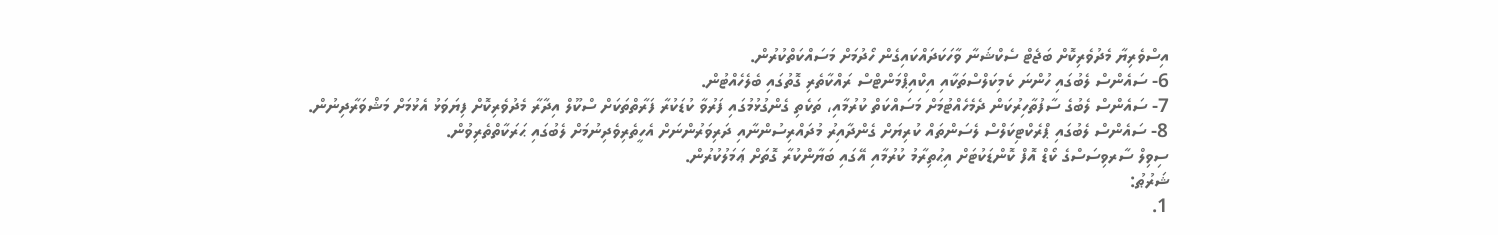އިސްވެރިޔާ މެދުވެރިކޮށް ބަޖެޓް ސެކްޝަނާ ވާހަކަދައްކައިގެން ހޯދުމަށް މަސައްކަތްކުރުން.
6- ސައެންސް ލެބުގައި ހުންނަ ކެމިކަލްސްތަކާއި އިކްއިޕްމަންޓްސް ރައްކާތެރި ގޮތުގައި ބެލެހެއްޓުން.
7- ސައެންސް ލެބުގެ ސާފުތާހިރުކަން ދެމެހެއްޓުމަށް މަސައްކަތް ކުރުމާއި، ތަކެތި ގެންގުޅުމުގައި ފަރުވާ ކުޑަކުރާ ފަރާތްތަކަށް ސްކޫލް އިދާރާ މެދުވެރިކޮށް ފިޔަވަޅު އެޅުމަށް މަޝްވަރާދިނުން.
8- ސައެންސް ލެބުގައި ޕްރެކްޓިކަލްސް ލެސަންތައް ކުރިޔަށް ގެންދާއިރު މުދައްރިސުންނާއި ދަރިވަރުންނަށް އެހީތެރިވެދިނުމަށް ލެބުގައި ޙަރަކާތްތެރިވުން.
ސިވިލް ސާރވިސަސްގެ ކޯޑް އޮފް ކޮންޑަކުޓަށް އިޙުތިރާމު ކުރުމާއި އޭގައި ބަޔާންކުރާ ގޮތަށް ޢަމަލުކުރުން.
ޝަރުޠު:
1.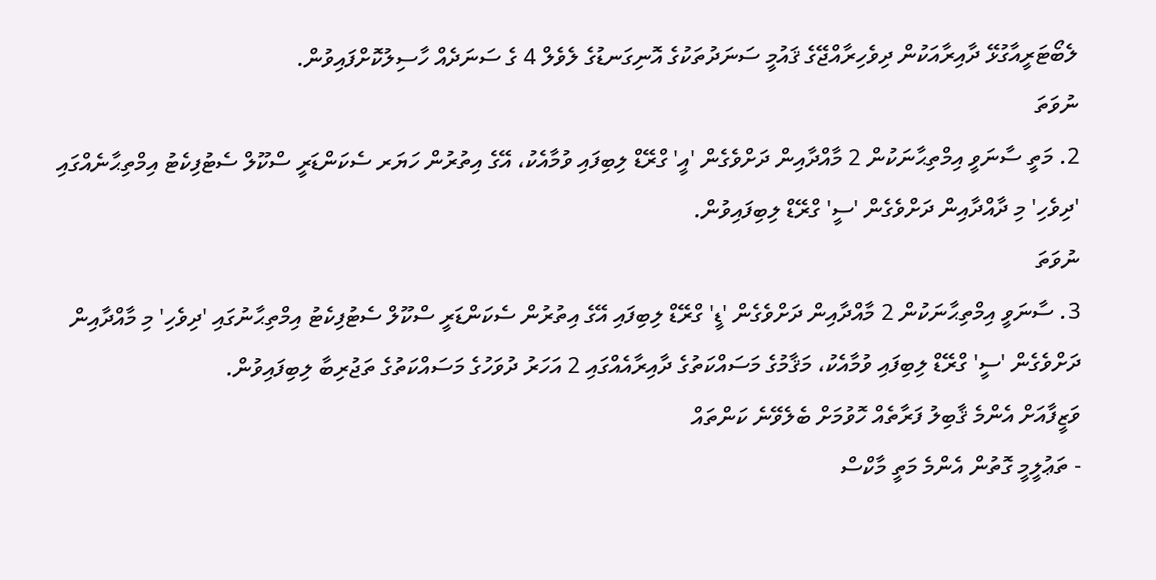ލެބޯޓަރީއާގުޅޭ ދާއިރާއަކުން ދިވެހިރާއްޖޭގެ ޤައުމީ ސަނަދުތަކުގެ އޮނިގަނޑުގެ ލެވެލް 4 ގެ ސަނަދެއް ހާސިލުކޮށްފައިވުން.
ނުވަތަ
2. މަތީ ސާނަވީ އިމްތިޙާނަކުން 2 މާއްދާއިން ދަށްވެގެން 'އީ' ގްރޭޑް ލިބިފައި ވުމާއެކު، އޭގެ އިތުރުން ހަޔަރ ސެކަންޑަރީ ސްކޫލް ސެޓުފިކެޓު އިމްތިޙާނެއްގައި 'ދިވެހި' މި ދާއްދާއިން ދަށްވެގެން 'ސީ' ގްރޭޑް ލިބިފައިވުން.
ނުވަތަ
3. ސާނަވީ އިމްތިޙާނަކުން 2 މާއްދާއިން ދަށްވެގެން 'ޑީ' ގްރޭޑް ލިބިފައި އޭގެ އިތުރުން ސެކަންޑަރީ ސްކޫލް ސެޓުފިކެޓު އިމްތިޙާނުގައި 'ދިވެހި' މި މާއްދާއިން ދަށްވެގެން 'ސީ' ގްރޭޑް ލިބިފައި ވުމާއެކު، މަޤާމުގެ މަސައްކަތުގެ ދާއިރާއެއްގައި 2 އަހަރު ދުވަހުގެ މަސައްކަތުގެ ތަޖުރިބާ ލިބިފައިވުން.
ވަޒީފާއަށް އެންމެ ޤާބިލު ފަރާތެއް ހޮވުމަށް ބެލެވޭނެ ކަންތައް
- ތަޢުލީމީ ގޮތުން އެންމެ މަތީ މާކްސް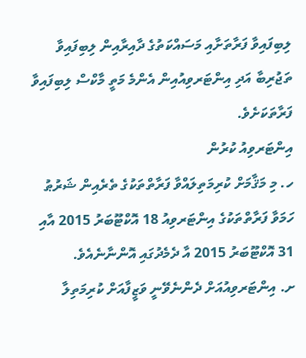ލިބިފައިވާ ފަރާތަށާއި މަސައްކަތުގެ ދާއިރާއިން ލިބިފައިވާ ތަޖުރިބާ އަދި އިންޓަރވިއުއިން އެންމެ މަތީ މާކްސް ލިބިފައިވާ ފަރާތަކަށެވެ.
އިންޓަރވިއު ކުރުން
ހ. މި މަޤާމަށް ކުރިމަތިލައްވާ ފަރާތްތަކުގެ ތެރެއިން ޝަރުޠު ހަމަވާ ފަރާތްތަކުގެ އިންޓަރވިއު 18 އޮކްޓޫބަރު 2015 އާއި 31 އޮކްޓޫބަރު 2015 އާ ދެމެދުގައި އޮންނާނެއެވެ.
ށ. އިންޓަރވިއުއަށް ދެންނެވޭނީ ވަޒީފާއަށް ކުރިމަތިލާ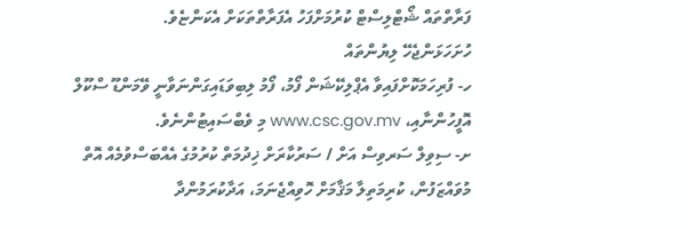ފަރާތްތައް ޝޯޓްލިސްޓް ކުރުމަށްފަހު އެފަރާތްތަކަށް އެކަންޏެވެ.
ހުށަހަޅަންޖެހޭ ލިޔުންތައް
ހ- ފުރިހަމަކޮށްފައިވާ އެޕްލިކޭޝަން ފޯމު، ފޯމު ލިބިވަޑައިގަންނަވާނީ ވޭމަންޑޫ ސްކޫލް އޮފީހުންނާއި، www.csc.gov.mv މި ވެބްސައިޓުންނެވެ.
ށ- ސިވިލް ސަރވިސް އަށް / ސަރުކާރަށް ޚިދުމަތް ކުރުމުގެ އެއްބަސްވުމެއް އޮތް މުވައްޒަފުން، ކުރިމަތިލާ މަޤާމަށް ހޮވިއްޖެނަމަ، އަދާކުރަމުންދާ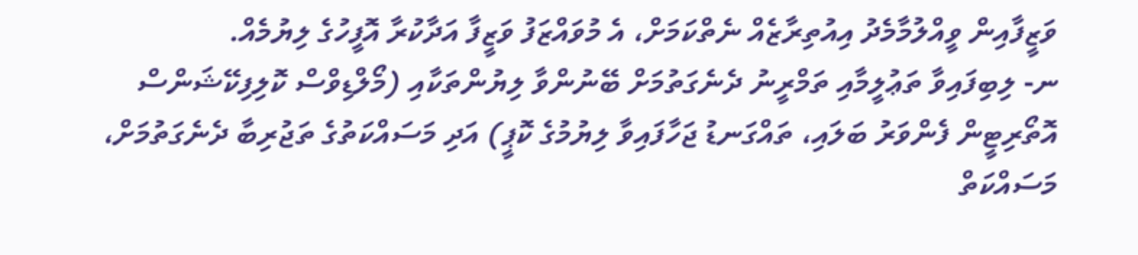ވަޒީފާއިން ވީއްލުމާމެދު އިއުތިރާޒެއް ނެތްކަމަށް، އެ މުވައްޒަފު ވަޒީފާ އަދާކުރާ އޮފީހުގެ ލިޔުމެއް.
ނ- ލިބިފައިވާ ތަޢުލީމާއި ތަމްރީނު ދެނެގަތުމަށް ބޭނުންވާ ލިޔުންތަކާއި (މޯލްޑިވްސް ކޮލިފިކޭޝަންސް އޮތޯރިޓީން ފެންވަރު ބަލައި، ތައްގަނޑު ޖަހާފައިވާ ލިޔުމުގެ ކޮޕީ) އަދި މަސައްކަތުގެ ތަޖުރިބާ ދެނެގަތުމަށް، މަސައްކަތް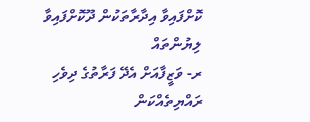ކޮށްފައިވާ އިދާރާތަކުން ދޫކޮށްފައިވާ ލިޔުންތައް
ރ- ވަޒީފާއަށް އެދޭ ފަރާތުގެ ދިވެހި ރައްޔިތެއްކަން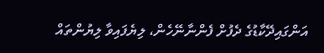އަންގައިދޭކާޑުގެ ދެފުށް ފެންނާނޭހެން، ލިޔެފައިވާ ލިޔުންތައް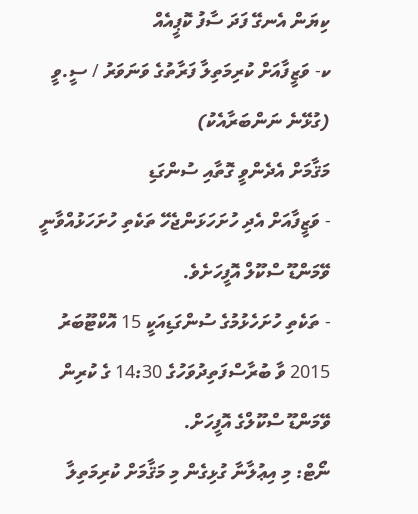ކިޔަން އެނގޭ ފަދަ ސާފު ކޮޕީއެއް
ކ- ވަޒީފާއަށް ކުރިމަތިލާ ފަރާތުގެ ވަނަވަރު / ސީ.ވީ (ގުޅޭނެ ނަންބަރާއެކު)
މަޤާމަށް އެދެންވީ ގޮތާއި ސުންގަޑި
- ވަޒީފާއަށް އެދި ހުށަހަޅަންޖެހޭ ތަކެތި ހުށަހަޅުއްވާނީ ވޭމަންޑޫ ސްކޫލް އޮފީހަށެވެ.
- ތަކެތި ހުށަހެޅުމުގެ ސުންގަޑިއަކީ 15 އޮކްޓޫބަރު 2015 ވާ ބުރާސްފަތިދުވަހުގެ 14:30 ގެ ކުރިން ވޭމަންޑޫ ސްކޫލްގެ އޮފީހަށް.
ނޯޓް: މި އިޢުލާނާ ގުޅިގެން މި މަޤާމަށް ކުރިމަތިލާ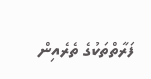ފަރާތްތަކުގެ ތެރެއިން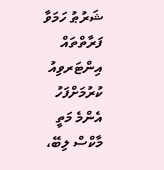ޝަރުޠު ހަމަވާ ފަރާތްތައް އިންޓަރވިއު ކުރުމަށްފަހު އެންމެ މަތީ މާކްސް ލިބޭ،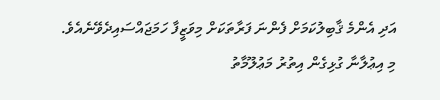އަދި އެންމެ ޤާބިލުކަމަށް ފެންނަ ފަރާތަކަށް މިވަޒީފާ ހަމަޖައްސައިދެވޭނެއެވެ. މި އިޢުލާނާ ގުޅިގެން އިތުރު މަޢުލޫމާތު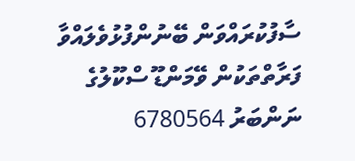ސާފުކުރައްވަން ބޭނުންފުޅުވެލައްވާ ފަރާތްތަކުން ވޭމަންޑޫ ސްކޫލުގެ ނަންބަރު 6780564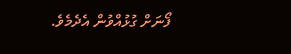ފޯނަށް ގުޅުއްވުން އެދެމެވެ.